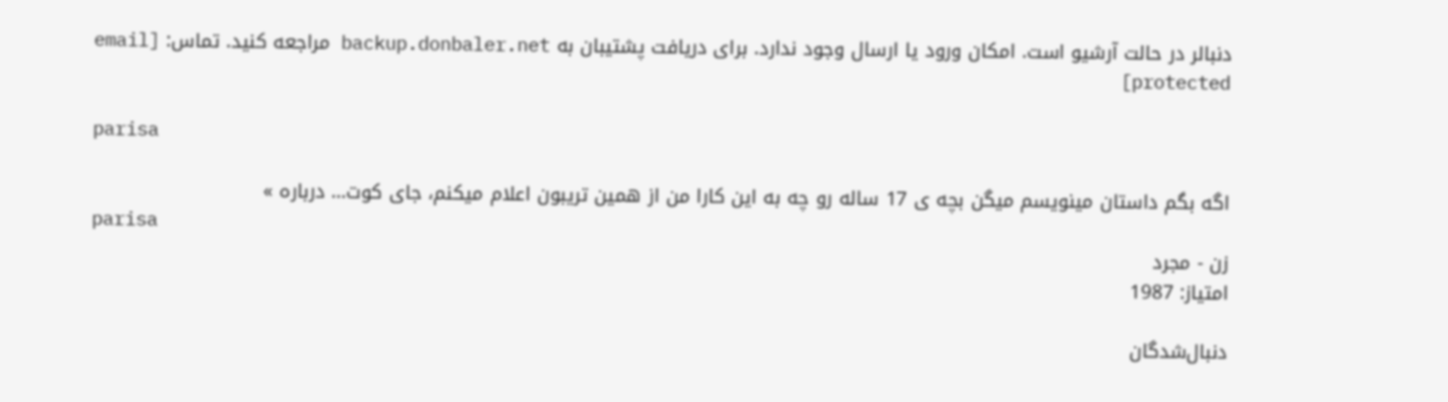دنبالر در حالت آرشیو است. امکان ورود یا ارسال وجود ندارد. برای دریافت پشتیبان به backup.donbaler.net مراجعه کنید. تماس: [email protected]

parisa

اگه بگم داستان مینویسم میگن بچه ی 17 ساله رو چه به این کارا من از همین تریبون اعلام میکنم، جای کوت... درباره »
parisa
زن - مجرد
امتیاز: 1987

دنبال‌شدگان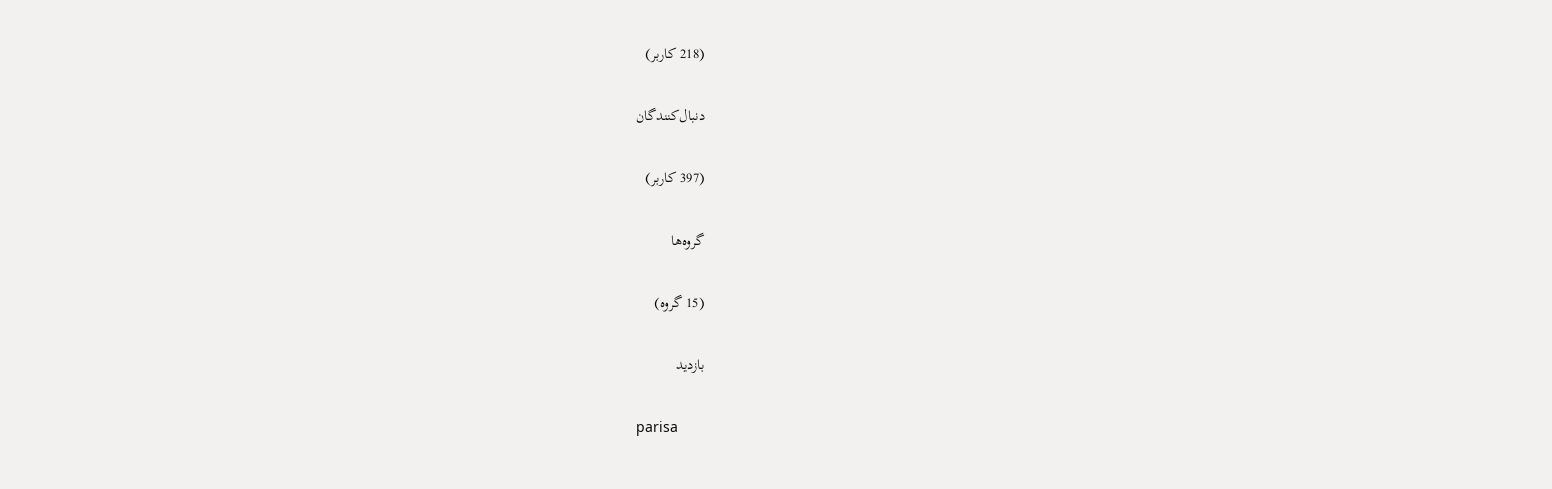(218 کاربر)

دنبال‌کنندگان

(397 کاربر)

گروه‌ها

(15 گروه)

بازدید

parisa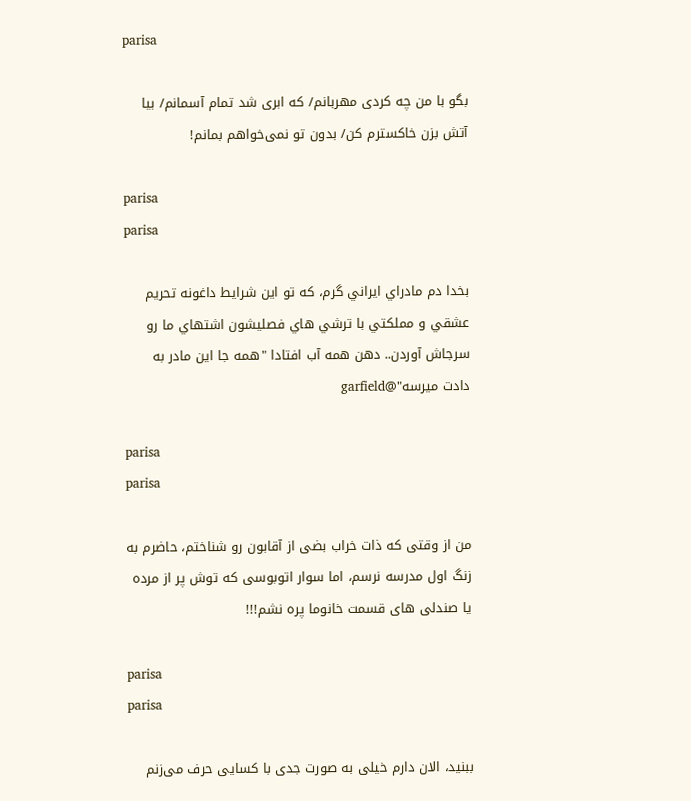parisa

بگو با من چه کردی مهربانم/ که ابری شد تمام آسمانم/ بیا آتش بزن خاکسترم کن/ بدون تو نمی‌خواهم بمانم!

parisa
parisa

بخدا دم مادراي ايراني گرم، كه تو اين شرايط داغونه تحريم عشقي و مملكتي با ترشي هاي فصليشون اشتهاي ما رو سرجاش آوردن.. دهن همه آب افتادا "همه جا اين مادر به دادت ميرسه"@garfield

parisa
parisa

من از وقتی که ذات خراب بضی از آقابون رو شناختم، حاضرم به زنگ اول مدرسه نرسم، اما سوار اتوبوسی که توش پر از مرده یا صندلی های قسمت خانوما پره نشم!!!

parisa
parisa

ببنید، الان دارم خیلی به صورت جدی با کسایی حرف می‌زنم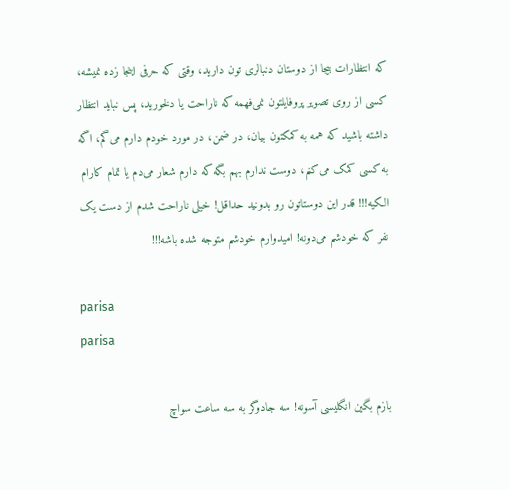که انتظارات بیجا از دوستان دنبالری تون دارید، وقتی که حرفی اینجا زده نمیشه، کسی از روی تصویر پروفایلتون نمی‌فهمه که ناراحت یا دلخورید، پس نباید انتظار داشته باشید که همه به کمکتون بیان، در ضمن، در مورد خودم دارم می‌گم، اگه به کسی کمک می‌کنم، دوست ندارم بهم بگه که دارم شعار می‌دم یا تمام کارام الکیه!!! قدر این دوستاتون رو بدونید حداقل! خیلی ناراحت شدم از دست یک نفر که خودشم می‌دونه! امیدوارم خودشم متوجه شده باشه!!!

parisa
parisa

بازم بگین انگلیسی آسونه! سه جادوگر به سه ساعت سواچ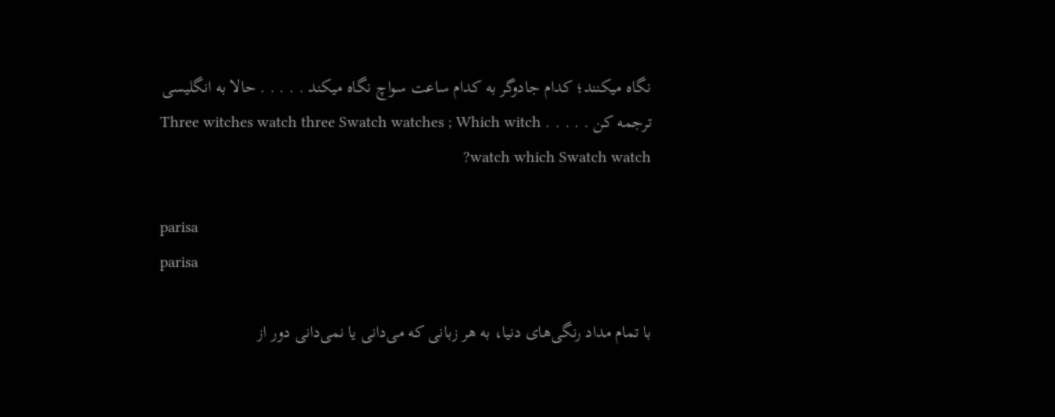نگاه میکنند؛ کدام جادوگر به کدام ساعت سواچ نگاه میکند . . . . . حالا به انگلیسی ترجمه کن . . . . . Three witches watch three Swatch watches ; Which witch watch which Swatch watch?

parisa
parisa

با تمام مداد رنگی‌های دنیا، به هر زبانی که می‌دانی یا نمی‌دانی دور از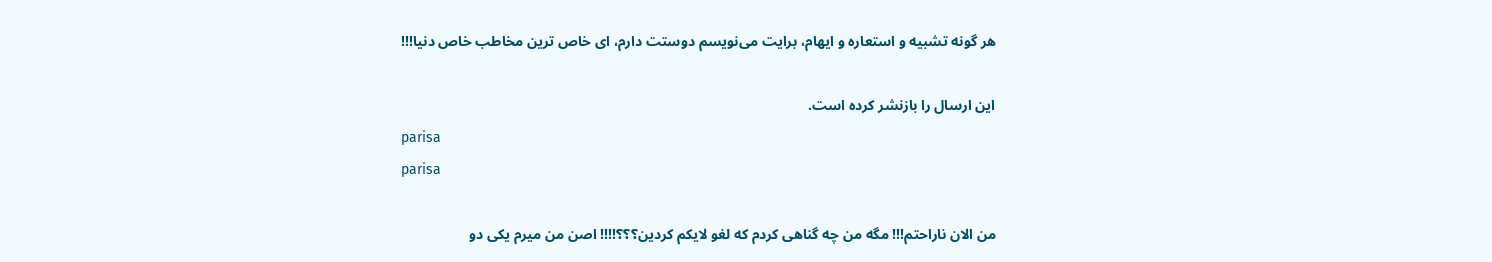هر گونه تشبیه و استعاره‌ و ایهام، برایت می‌نویسم دوستت دارم، ای خاص ترین مخاطب خاص دنیا!!!

این ارسال را بازنشر کرده است.
parisa
parisa

من الان ناراحتم!!! مگه من چه گناهی کردم که لغو لایکم کردین؟؟؟!!!! اصن من میرم یکی دو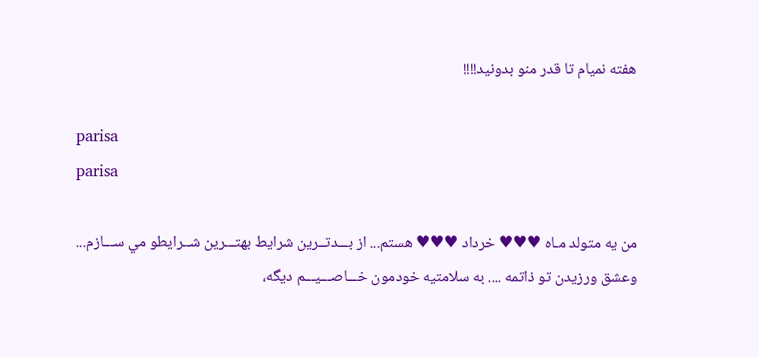هفته نمیام تا قدر منو بدونید!!!!

parisa
parisa

من يه متولد مـاه ♥♥♥ خرداد ♥♥♥ هستم... از بـــدتــرين شرايط بهتـــرين شــرايطو مي ســـازم... وعشق ورزیدن تو ذاتمه .... به سلامتیه خودمون خـــاصـــیـــم دیگه،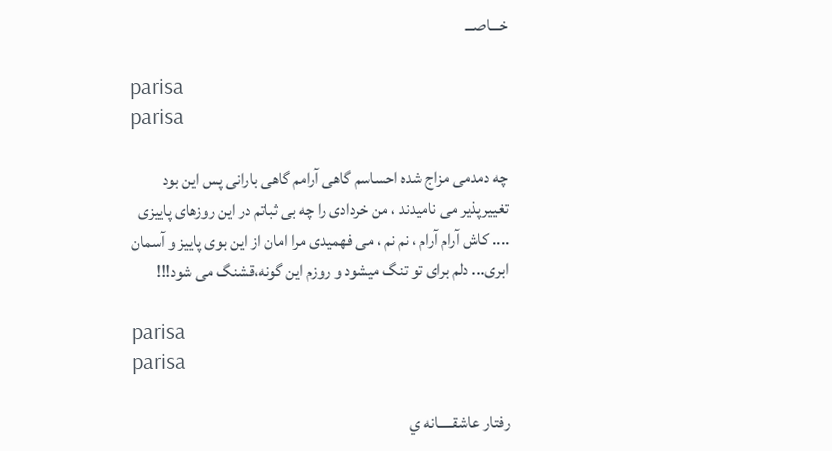خـــاصـــ

parisa
parisa

چه دمدمی مزاج شده احساسم گاهی آرامم گاهی بارانی پس این بود تغییرپذیر می نامیدند ، من خردادی را چه بی ثباتم در این روزهای پاییزی .... کاش آرام آرام ، نم نم ، می فهمیدی مرا امان از این بوی پاییز و آسمان ابری... دلم برای تو تنگ میشود و روزم این گونه،قشنگ می شود!!!

parisa
parisa

رفتار عاشقـــــانه ي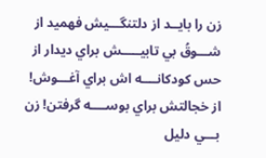زن را بايــد از دلتنگـــيش فهميد از شـــوقُ بي تابيـــــش براي ديدار از حس کودکانــــه اش براي آغـــوش! از خجالتش براي بوســــه گرفتن! زن بـــي دليل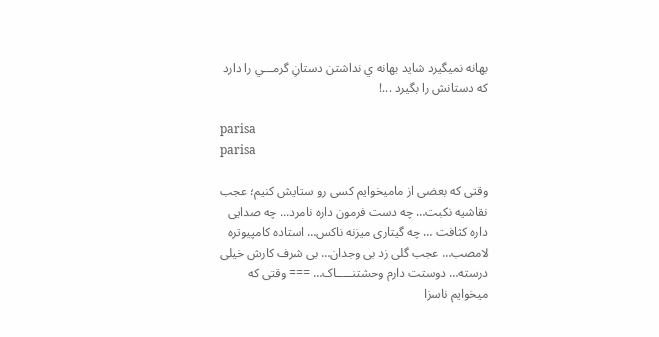بهانه نميگيرد شايد بهانه ي نداشتن دستانِ گرمـــي را دارد که دستانش را بگيرد ...!

parisa
parisa

وقتی که بعضی از مامیخوایم کسی رو ستایش کنیم؛ عجب نقاشیه نکبت… چه دست فرمون داره نامرد... چه صدایی داره کثافت … چه گیتاری میزنه ناکس… استاده کامپیوتره لامصب… عجب گلی زد بی وجدان… بی شرف کارش خیلی درسته… دوستت دارم وحشتنـــــاک… === وقتی که میخوایم ناسزا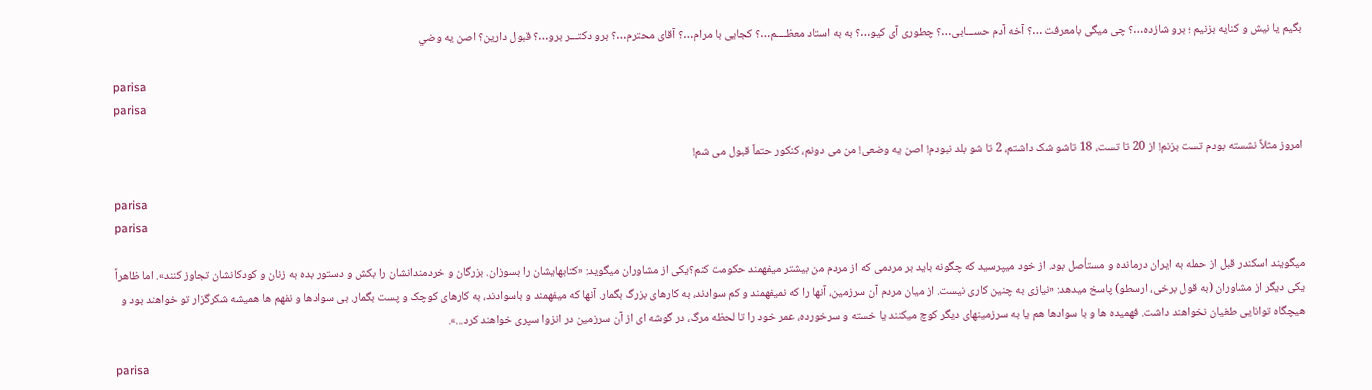بگیم یا نیش و کنایه بزنیم ؛ برو شازده…؟ چی میگی بامعرفت …؟ آخه آدم حســـابی…؟ چطوری آی کیو…؟ به به استاد معظــــم…؟ کجایی با مرام…؟ آقای محترم…؟ برو دکتـــر برو…؟ قبول دارين؟ اصن يه وضي

parisa
parisa

امروز مثلاً نشسته بودم تست بزنم! از 20 تا تست، 18 تاشو شک داشتم، 2 تا شو بلد نبودم! اصن یه وضعی! من می دونم، کنکور حتماً قبول می شم!

parisa
parisa

میگویند اسکندر قبل از حمله به ایران درمانده و مستأصل بود. از خود میپرسید که چگونه باید بر مردمی که از مردم من بیشتر میفهمند حکومت کنم؟یکی از مشاوران میگوید: «کتابهایشان را بسوزان. بزرگان و خردمندانشان را بکش و دستور بده به زنان و کودکانشان تجاوز کنند». اما ظاهراً یکی دیگر از مشاوران (به قول برخی، ارسطو) پاسخ میدهد: «نیازی به چنین کاری نیست. از میان مردم آن سرزمین، آنها را که نمیفهمند و کم سوادند، به کارهای بزرگ بگمار. آنها که میفهمند و باسوادند، به کارهای کوچک و پست بگمار. بی سوادها و نفهم ها همیشه شکرگزار تو خواهند بود و هیچگاه توانایی طغیان نخواهند داشت. فهمیده ها و با سوادها هم یا به سرزمینهای دیگر کوچ میکنند یا خسته و سرخورده، عمر خود را تا لحظه مرگ، در گوشه ای از آن سرزمین در انزوا سپری خواهند کرد...».

parisa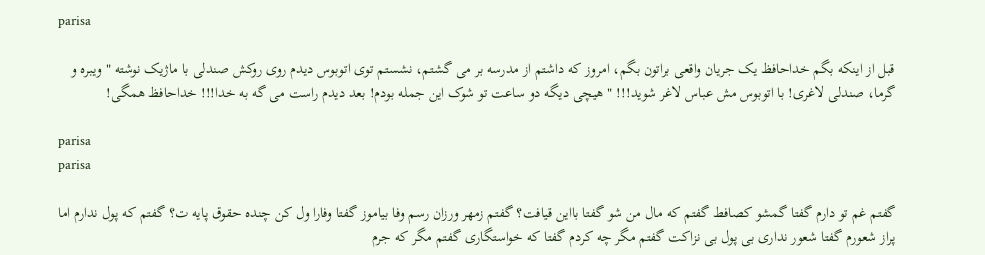parisa

قبل از اینکه بگم خداحافظ یک جریان واقعی براتون بگم، امروز که داشتم از مدرسه بر می گشتم، نشستم توی اتوبوس دیدم روی روکش صندلی با ماژیک نوشته " ویبره و گرما، صندلی لاغری! با اتوبوس مش عباس لاغر شوید!!! " هیچی دیگه دو ساعت تو شوک این جمله بودم! بعد دیدم راست می گه به خدا!!! خداحافظ همگی!

parisa
parisa

گفتم غم تو دارم گفتا گمشو کصافط گفتم که مال من شو گفتا بااین قیافت؟ گفتم زمهر ورزان رسم وفا بیاموز گفتا وفارا ول کن چنده حقوق پایه ت؟ گفتم که پول ندارم اما پراز شعورم گفتا شعور نداری بی پول بی نزاکت گفتم مگر چه کردم گفتا که خواستگاری گفتم مگر که جرم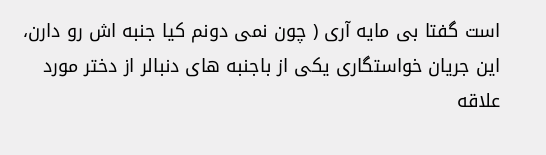است گفتا بی مایه آری ( چون نمی دونم کیا جنبه اش رو دارن، این جریان خواستگاری یکی از باجنبه های دنبالر از دختر مورد علاقه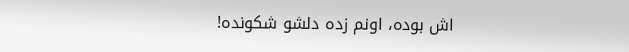اش بوده، اونم زده دلشو شکونده!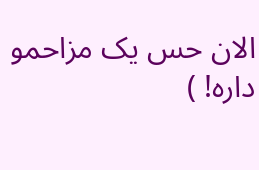الان حس یک مزاحمو داره! )